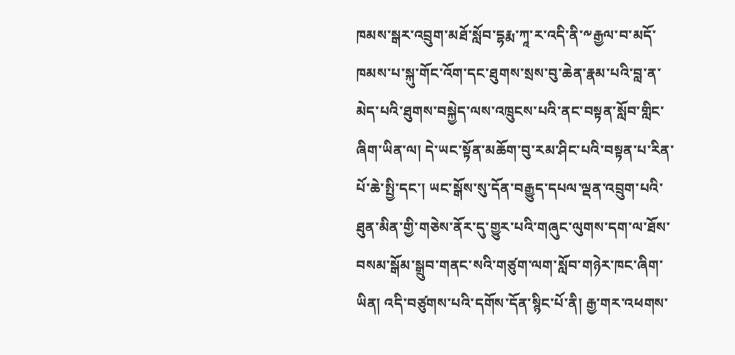ཁམས་སྒར་འབྲུག་མཐོ་སློབ་དྷརྨ་ཀཱ་ར་འདི་ནི་༸རྒྱལ་བ་མདོ་ཁམས་པ་སྐུ་གོང་འོག་དང་ཐུགས་སྲས་བུ་ཆེན་རྣམ་པའི་བླ་ན་མེད་པའི་ཐུགས་བསྐྱེད་ལས་འཁྲུངས་པའི་ནང་བསྟན་སློབ་གླིང་ཞིག་ཡིན་ལ། དེ་ཡང་སྟོན་མཆོག་བུ་རམ་ཤིང་པའི་བསྟན་པ་རིན་པོ་ཆེ་སྤྱི་དང་། ཡང་སྒོས་སུ་དོན་བརྒྱུད་དཔལ་ལྡན་འབྲུག་པའི་ཐུན་མིན་གྱི་གཅེས་ནོར་དུ་གྱུར་པའི་གཞུང་ལུགས་དག་ལ་ཐོས་བསམ་སྒོམ་སྒྲུབ་གནང་སའི་གཙུག་ལག་སློབ་གཉེར་ཁང་ཞིག་ཡིན། འདི་བཙུགས་པའི་དགོས་དོན་སྙིང་པོ་ནི། རྒྱ་གར་འཕགས་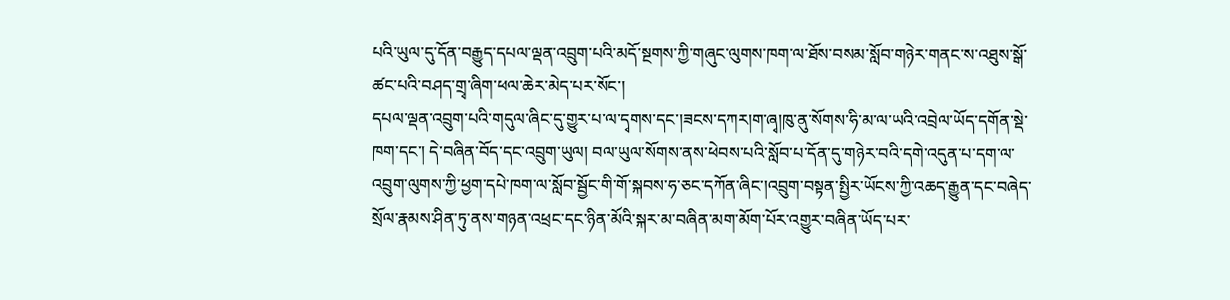པའི་ཡུལ་དུ་དོན་བརྒྱུད་དཔལ་ལྡན་འབྲུག་པའི་མདོ་སྔགས་ཀྱི་གཞུང་ལུགས་ཁག་ལ་ཐོས་བསམ་སློབ་གཉེར་གནང་ས་འཐུས་སྒོ་ཚང་པའི་བཤད་གྲྭ་ཞིག་ཕལ་ཆེར་མེད་པར་སོང་།
དཔལ་ལྡན་འབྲུག་པའི་གདུལ་ཞིང་དུ་གྱུར་པ་ལ་དྭགས་དང་།ཟངས་དཀར།ག་ཞྭ།ཁུ་ནུ་སོགས་ཧི་མ་ལ་ཡའི་འབྲེལ་ཡོད་དགོན་སྡེ་ཁག་དང་། དེ་བཞིན་བོད་དང་འབྲུག་ཡུལ། བལ་ཡུལ་སོགས་ནས་ཕེབས་པའི་སློབ་པ་དོན་དུ་གཉེར་བའི་དགེ་འདུན་པ་དག་ལ་འབྲུག་ལུགས་ཀྱི་ཕྱག་དཔེ་ཁག་ལ་སློབ་སྦྱོང་གི་གོ་སྐབས་ཧ་ཅང་དཀོན་ཞིང་།འབྲུག་བསྟན་སྤྱིར་ཡོངས་ཀྱི་འཆད་རྒྱུན་དང་བཞེད་སྲོལ་རྣམས་ཤིན་ཏུ་ནས་གཉན་འཕྲང་དང་ཉིན་མོའི་སྐར་མ་བཞིན་མག་མོག་པོར་འགྱུར་བཞིན་ཡོད་པར་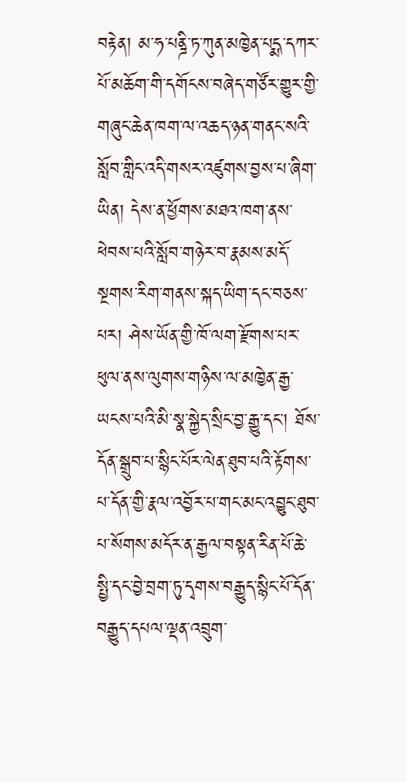བརྟེན། མ་ཧ་པནྜི་ཏ་ཀུན་མཁྱེན་པདྨ་དཀར་པོ་མཆོག་གི་དགོངས་བཞེད་གཙོར་གྱུར་གྱི་གཞུང་ཆེན་ཁག་ལ་འཆད་ཉན་གནང་སའི་སློབ་གླིང་འདི་གསར་འཛུགས་བྱས་པ་ཞིག་ཡིན། དེས་ན་ཕྱོགས་མཐའ་ཁག་ནས་ཕེབས་པའི་སློབ་གཉེར་བ་རྣམས་མདོ་སྔགས་རིག་གནས་སྐད་ཡིག་དང་བཅས་པར། ཤེས་ཡོན་གྱི་ཁོ་ལག་རྫོགས་པར་ཕུལ་ནས་ལུགས་གཉིས་ལ་མཁྱེན་རྒྱ་ཡངས་པའི་མི་སྣ་སྐྱེད་སྲིང་བྱ་རྒྱུ་དང་། ཐོས་དོན་སྒྲུབ་པ་སྙིང་པོར་ལེན་ཐུབ་པའི་རྟོགས་པ་དོན་གྱི་རྣལ་འབྱོར་པ་གང་མང་འབྱུང་ཐུབ་པ་སོགས་མདོར་ན་རྒྱལ་བསྟན་རིན་པོ་ཆེ་སྤྱི་དང་བྱེ་བྲག་ཏུ་དྭགས་བརྒྱུད་སྙིང་པོ་དོན་བརྒྱུད་དཔལ་ལྡན་འབྲུག་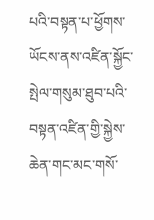པའི་བསྟན་པ་ཕྱོགས་ཡོངས་ནས་འཛིན་སྐྱོང་སྤེལ་གསུམ་ཐུབ་པའི་བསྟན་འཛིན་གྱི་སྐྱེས་ཆེན་གང་མང་གསོ་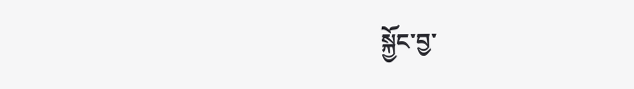སྐྱོང་བྱ་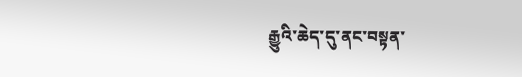རྒྱུའི་ཆེད་དུ་ནང་བསྟན་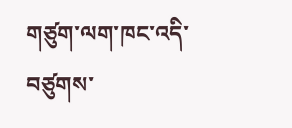གཙུག་ལག་ཁང་འདི་བཙུགས་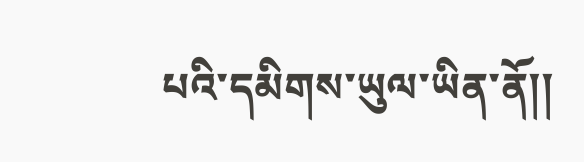པའི་དམིགས་ཡུལ་ཡིན་ནོ།།